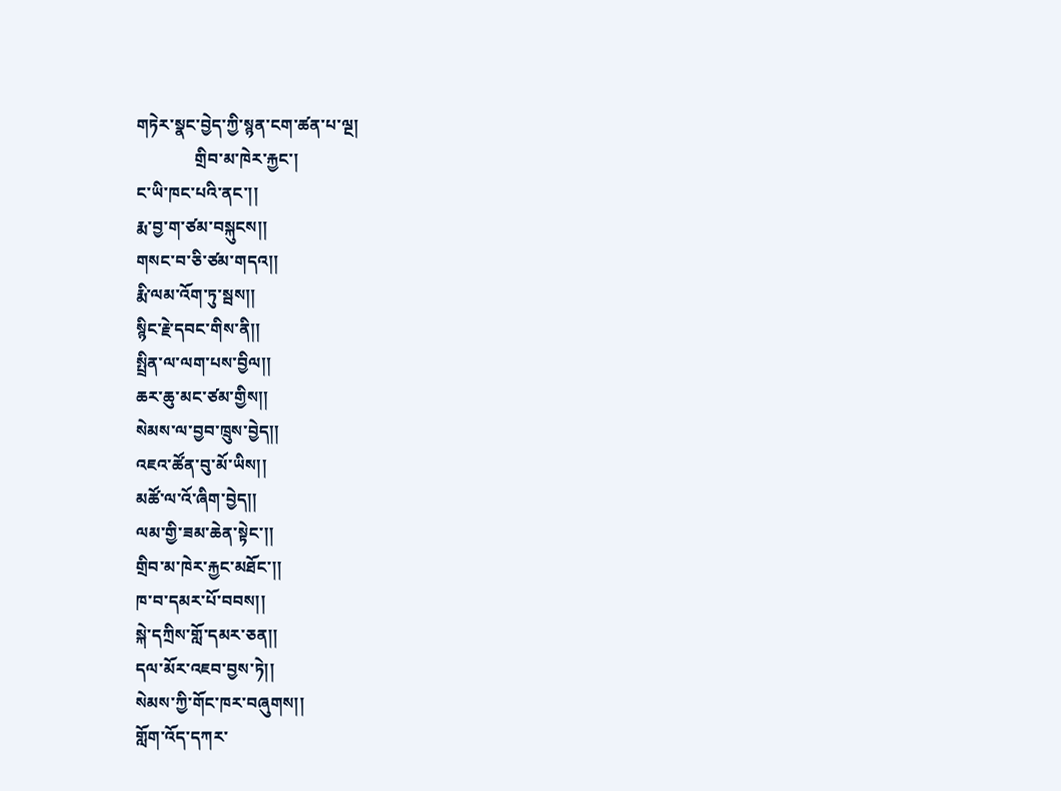གཏེར་སྣང་བྱེད་ཀྱི་སྙན་ངག་ཚན་པ་ལྔ།
              གྲིབ་མ་ཁེར་རྐྱང་།
ང་ཡི་ཁང་པའི་ནང་།།
རྨ་བྱ་ག་ཙམ་བསྐུངས།།
གསང་བ་ཅི་ཙམ་གདའ།།
རྨི་ལམ་འོག་ཏུ་སྦས།།
སྙིང་རྗེ་དབང་གིས་ནི།།
སྤྲིན་ལ་ལག་པས་བྱིལ།།
ཆར་ཆུ་མང་ཙམ་གྱིས།།
སེམས་ལ་བྱབ་ཁྲུས་བྱེད།།
འཇའ་ཚོན་བུ་མོ་ཡིས།།
མཚོ་ལ་འོ་ཞིག་བྱེད།།
ལམ་གྱི་ཟམ་ཆེན་སྟེང་།།
གྲིབ་མ་ཁེར་རྐྱང་མཐོང་།།
ཁ་བ་དམར་པོ་བབས།།
སྐེ་དཀྲིས་གློ་དམར་ཅན།།
དལ་མོར་འཇབ་བྱས་ཏེ།།
སེམས་ཀྱི་གོང་ཁར་བཞུགས།།
གློག་འོད་དཀར་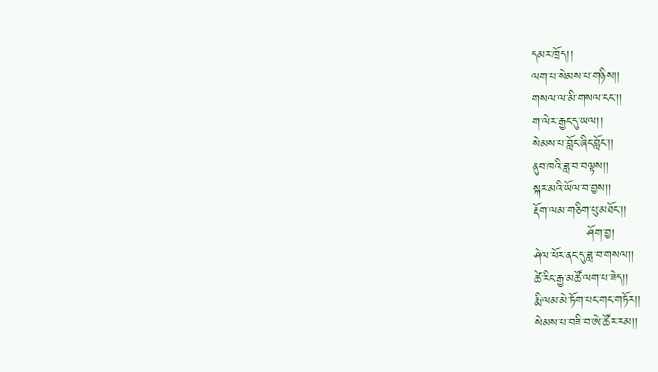དམར་ཁྲོད།།
ལག་པ་སེམས་པ་གཉིས།།
གསལ་ལ་མི་གསལ་ངང་།།
ག་ལེར་རྒྱང་དུ་ཡལ།།
སེམས་པ་བློང་ཞིང་བློང་།།
ནུབ་ཁའི་ཟླ་བ་བལྟས།།
སྐར་མའི་ཡོལ་བ་བྱས།།
རྡོག་ལམ་གཅིག་པུ་མཐོང་།།
             ཤོག་བྱ།
ཤེལ་ཕོར་ནང་དུ་ཟླ་བ་གསལ།།
ཚེ་རིང་རྒྱ་མཚོ་ལག་པ་ཟེད།།
རྨི་ལམ་མེ་ཏོག་པང་གང་གཏོར།།
སེམས་པ་བཟི་བ་ཨེ་ཚོར་རམ།།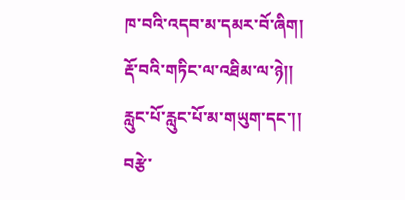ཁ་བའི་འདབ་མ་དམར་བོ་ཞིག།
རྡོ་བའི་གཏིང་ལ་འཐིམ་ལ་ཉེ།།
རླུང་པོ་རླུང་པོ་མ་གཡུག་དང་།།
བརྩེ་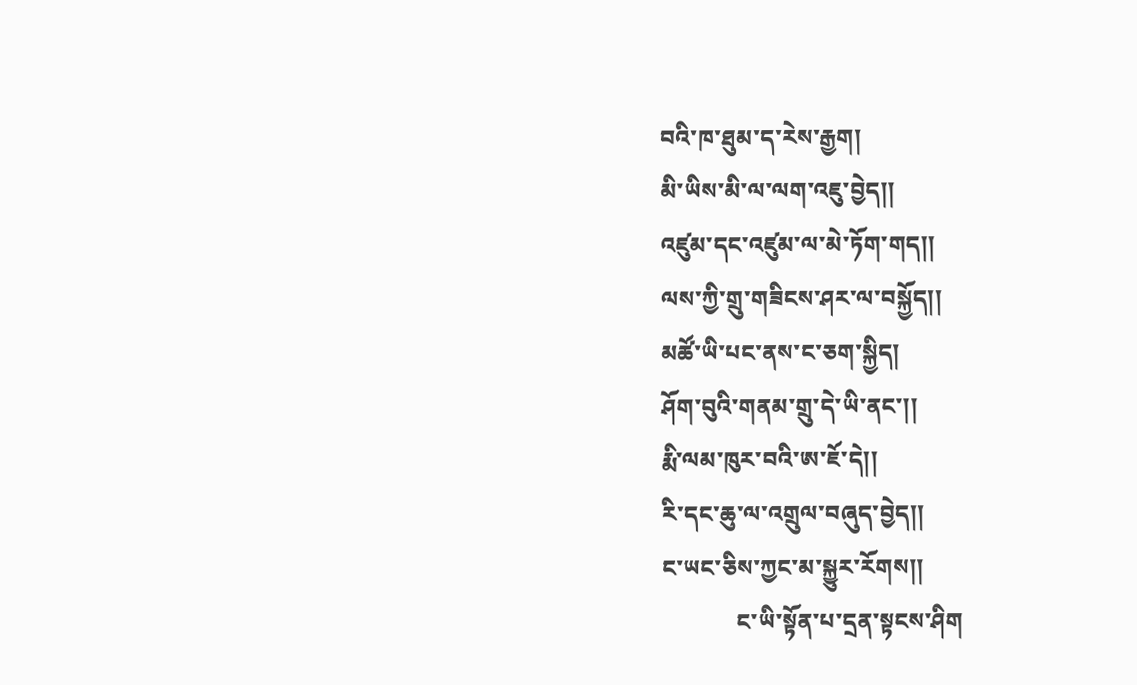བའི་ཁ་ཐུམ་ད་རེས་རྒྱག།
མི་ཡིས་མི་ལ་ལག་འཇུ་བྱེད།།
འཛུམ་དང་འཛུམ་ལ་མེ་ཏོག་གད།།
ལས་ཀྱི་གྲུ་གཟིངས་ཤར་ལ་བསྐྱོད།།
མཚོ་ཡི་པང་ནས་ང་ཅག་སྐྱིད།
ཤོག་བུའི་གནམ་གྲུ་དེ་ཡི་ནང་།།
རྨི་ལམ་ཁུར་བའི་ཨ་ཇོ་དེ།།
རི་དང་ཆུ་ལ་འགྲུལ་བཞུད་བྱེད།།
ང་ཡང་ཅིས་ཀྱང་མ་སྐྱུར་རོགས།།
             ང་ཡི་སྟོན་པ་དྲན་སྟངས་ཤིག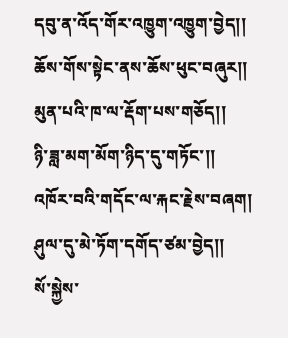དབུ་ན་འོད་གོར་འཁྱུག་འཁྱུག་བྱེད།།
ཆོས་གོས་སྟེང་ནས་ཆོས་ཕུང་བཞུར།།
མུན་པའི་ཁ་ལ་རྡོག་པས་གཅོད།།
ཉི་ཟླ་མག་མོག་ཉིད་དུ་གཏོང་།།
འཁོར་བའི་གདོང་ལ་རྐང་རྗེས་བཞག།
ཤུལ་དུ་མེ་ཏོག་དགོད་ཙམ་བྱེད།།
སོ་སྐྱེས་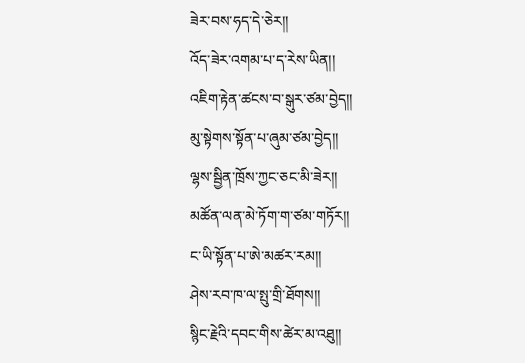ཟེར་བས་ཧད་དེ་ཅེར།།
འོད་ཟེར་འགམ་པ་ད་རེས་ཡིན།།
འཇིག་རྟེན་ཚངས་བ་སྒུར་ཙམ་བྱེད།།
མུ་སྟེགས་སྟོན་པ་ཞུམ་ཙམ་བྱེད།།
ལྷས་སྦྱིན་ཁྲོས་ཀྱང་ཅང་མི་ཟེར།།
མཚོན་ལན་མེ་ཏོག་ག་ཙམ་གཏོར།།
ང་ཡི་སྟོན་པ་ཨེ་མཚར་རམ།།
ཤེས་རབ་ཁ་ལ་སྤུ་གྲི་ཐོགས།།
སྙིང་རྗེའི་དབང་གིས་ཚེར་མ་འཐུ།།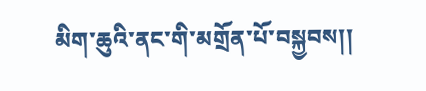མིག་ཆུའི་ནང་གི་མགྲོན་པོ་བསྐྱབས།།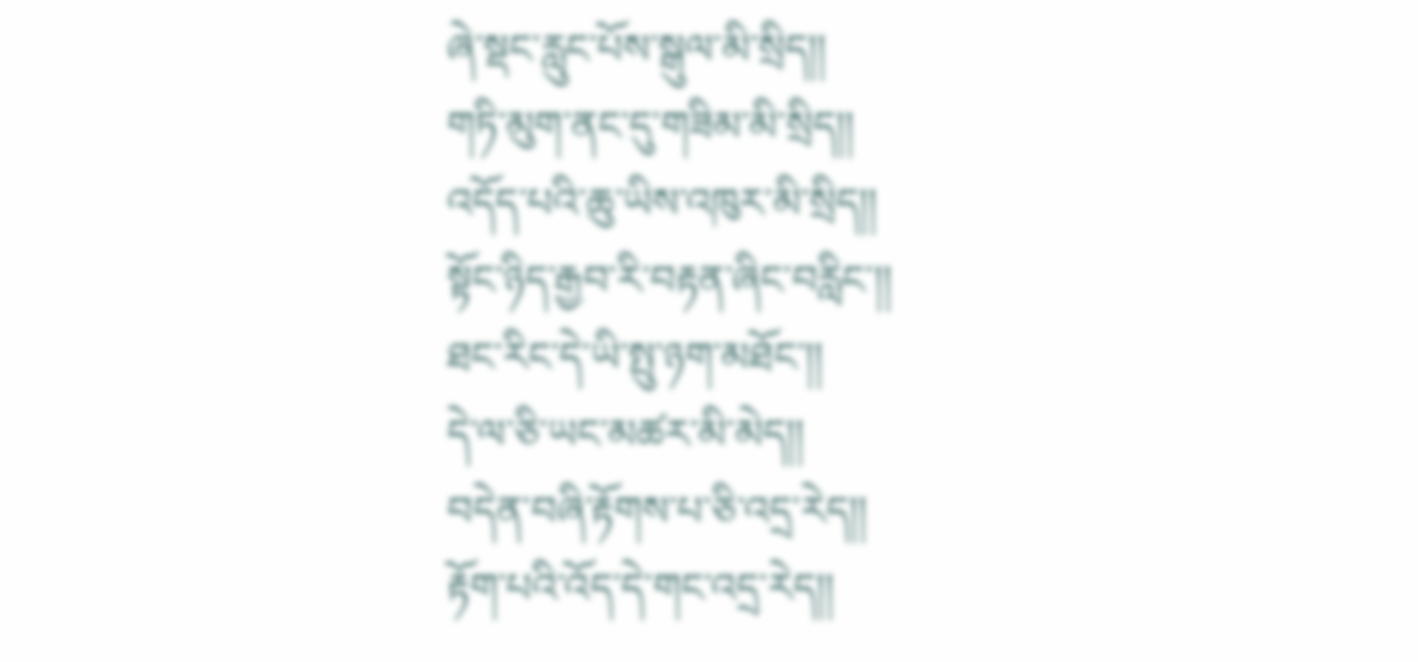ཞེ་སྡང་རླུང་པོས་སྒུལ་མི་སྲིད།།
གཏི་མུག་ནང་དུ་གཟིམ་མི་སྲིད།།
འདོད་པའི་ཆུ་ཡིས་འཁུར་མི་སྲིད།།
སྟོང་ཉིད་རྒྱབ་རི་བརྟན་ཞིང་བརླིང་།།
ཐང་རིང་དེ་ཡི་སྤུ་ཉག་མཐོང་།།
དེ་ལ་ཅི་ཡང་མཚར་མི་མེད།།
བདེན་བཞི་རྟོགས་པ་ཅི་འདྲ་རེད།།
རྟོག་པའི་འོད་དེ་གང་འདྲ་རེད།།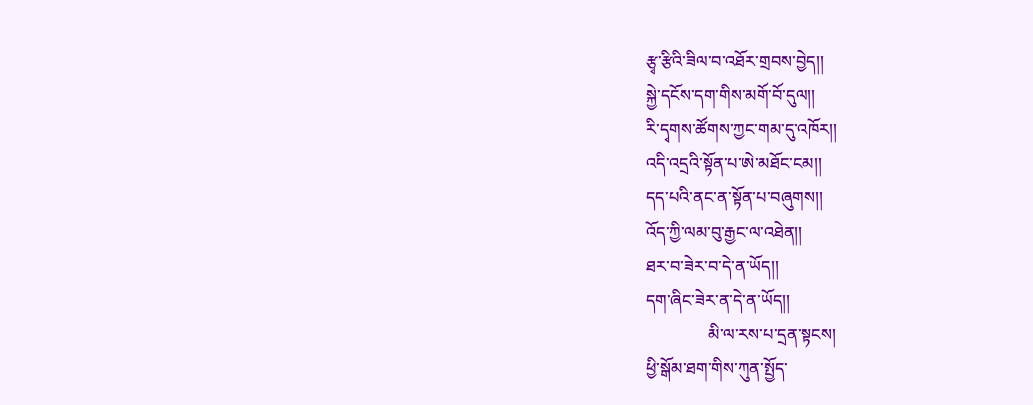རྩྭ་རྩིའི་ཟིལ་བ་འཐོར་གྲབས་བྱེད།།
སྐྱེ་དངོས་དག་གིས་མགོ་བོ་དུལ།།
རི་དྭགས་ཚོགས་ཀྱང་གམ་དུ་འཁོར།།
འདི་འདྲའི་སྟོན་པ་ཨེ་མཐོང་ངམ།།
དད་པའི་ནང་ན་སྟོན་པ་བཞུགས།།
འོད་ཀྱི་ལམ་བུ་རྒྱང་ལ་འཐེན།།
ཐར་བ་ཟེར་བ་དེ་ན་ཡོད།།
དག་ཞིང་ཟེར་ན་དེ་ན་ཡོད།།
               མི་ལ་རས་པ་དྲན་སྟངས།
ཕྱི་སྒོམ་ཐག་གིས་ཀུན་སྤྱོད་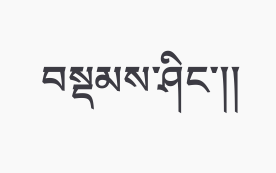བསྡམས་ཤིང་།།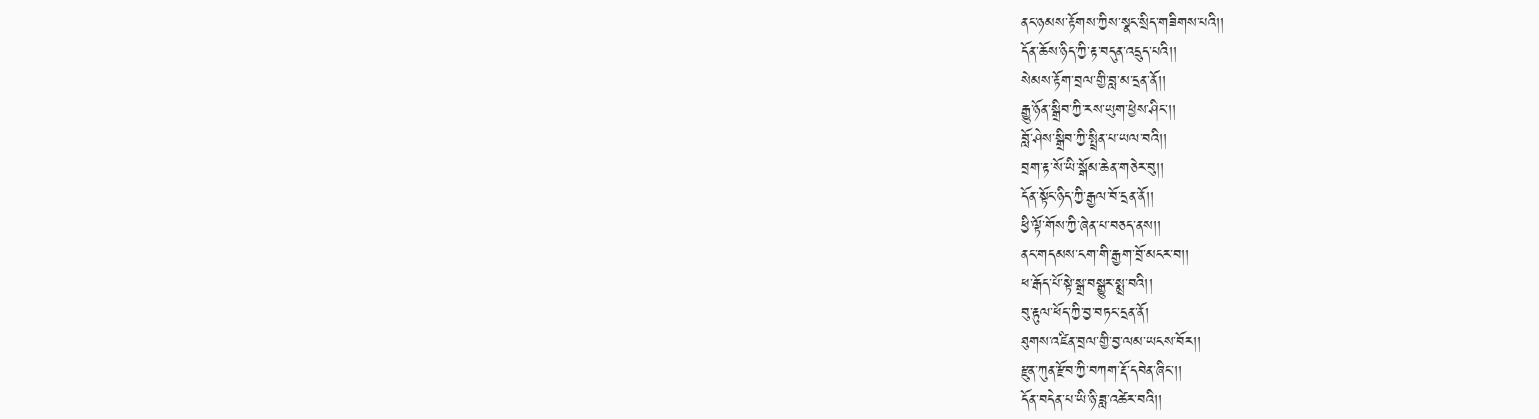ནང་ཉམས་རྟོགས་ཀྱིས་སྣང་སྲིད་གཟིགས་པའི།།
དོན་ཆོས་ཉིད་ཀྱི་རྟ་བདུན་འདྲུད་པའི།།
སེམས་རྟོག་བྲལ་གྱི་བླ་མ་དྲན་ནོ།།
རྒྱུ་ཉོན་སྒྲིབ་ཀྱི་རས་ཡུག་ཕྱེས་ཤིང་།།
བློ་ཤེས་སྒྲིབ་ཀྱི་སྤྲིན་པ་ཡལ་བའི།།
བྲག་རྟ་སོ་ཡི་སྒོམ་ཆེན་གཅེར་བུ།།
དོན་སྟོང་ཉིད་ཀྱི་རྒྱལ་བོ་དྲན་ནོ།།
ཕྱི་ལྟོ་གོས་ཀྱི་ཞེན་པ་བཅད་ནས།།
ནང་གདམས་ངག་གི་རྒྱག་བྲོ་མངར་བ།།
ཕ་རྒོད་པོ་སྟེ་སྒྲ་བསྒྱུར་སྨྲ་བའི།།
བུ་རྟུལ་ཕོད་ཀྱི་བྱ་བཏང་དྲན་ནོ།
ཐུགས་འཛིན་བྲལ་གྱི་བྱ་ལམ་ཡངས་བོར།།
རྫུན་ཀུན་རྫོབ་ཀྱི་བཀག་རྡོ་དབེན་ཞིང་།།
དོན་བདེན་པ་ཡི་ཉི་ཟླ་འཚེར་བའི།།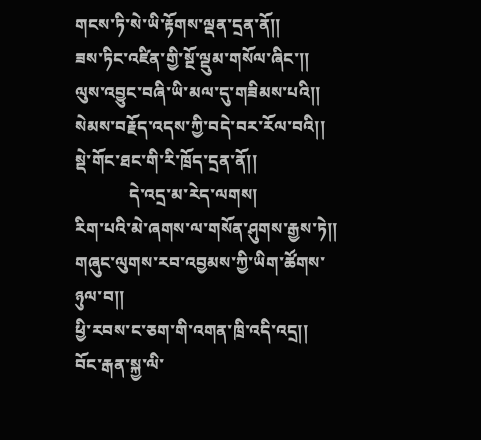གངས་ཏི་སེ་ཡི་རྟོགས་ལྡན་དྲན་ནོ།།
ཟས་ཏིང་འཛིན་གྱི་སྔོ་ལྡུམ་གསོལ་ཞིང་།།
ལུས་འབྱུང་བཞི་ཡི་མལ་དུ་གཟིམས་པའི།།
སེམས་བརྗོད་འདས་ཀྱི་བདེ་བར་རོལ་བའི།།
སྡེ་གོང་ཐང་གི་རི་ཁྲོད་དྲན་ནོ།།
             དེ་འདྲ་མ་རེད་ལགས།
རིག་པའི་མེ་ཞགས་ལ་གསོན་ཤུགས་རྒྱས་ཏེ།།
གཞུང་ལུགས་རབ་འབྱམས་ཀྱི་ཡིག་ཚོགས་ཉུལ་བ།།
ཕྱི་རབས་ང་ཅག་གི་འགན་ཁྲི་འདི་འདྲ།།
བོང་རྒན་སྐྱ་ལི་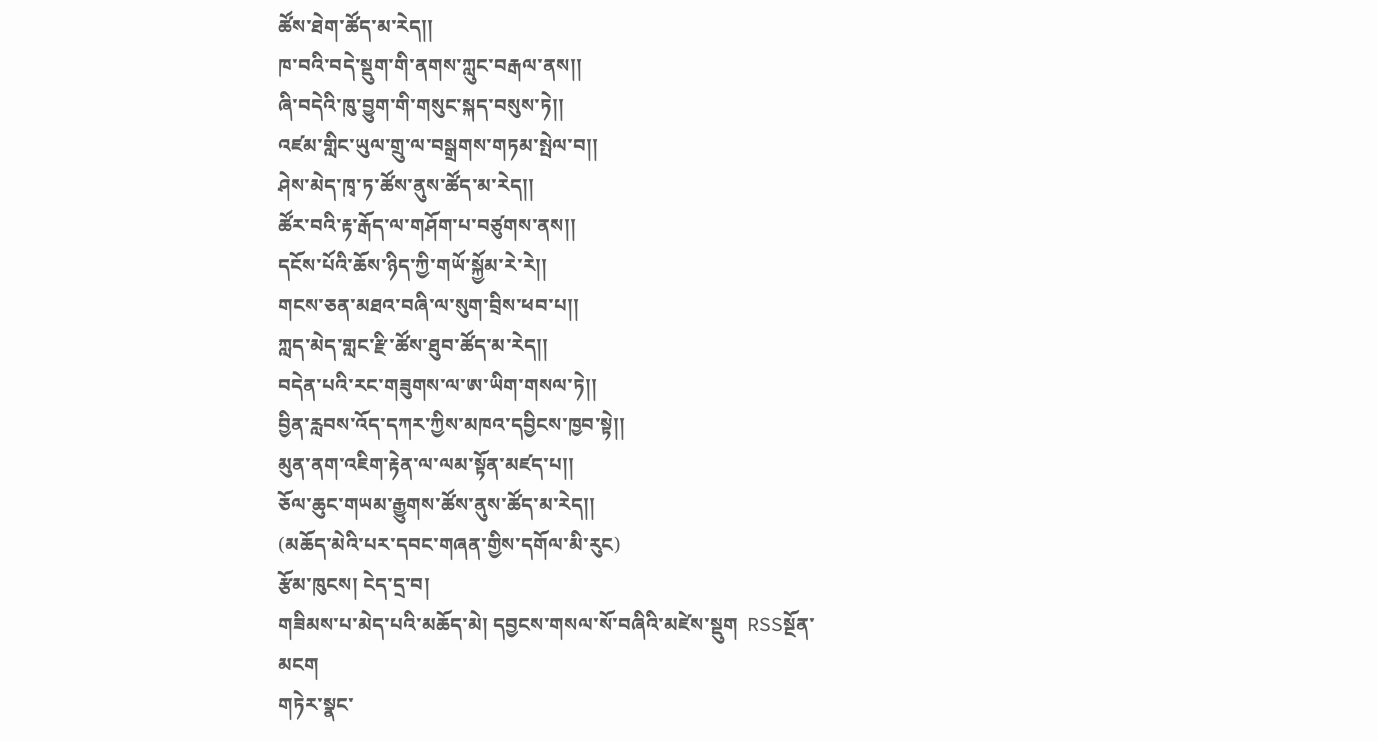ཚོས་ཐེག་ཚོད་མ་རེད།།
ཁ་བའི་བདེ་སྡུག་གི་ནགས་ཀླུང་བརྒལ་ནས།།
ཞི་བདེའི་ཁུ་བྱུག་གི་གསུང་སྐད་བསུས་ཏེ།།
འཛམ་གླིང་ཡུལ་གྲུ་ལ་བསྒྲགས་གཏམ་སྤེལ་བ།།
ཤེས་མེད་ཁྭ་ཏ་ཚོས་ནུས་ཚོད་མ་རེད།།
ཚོར་བའི་རྟ་རྒོད་ལ་གཤོག་པ་བཙུགས་ནས།།
དངོས་པོའི་ཆོས་ཉིད་ཀྱི་གཡོ་སྐྱོམ་རེ་རེ།།
གངས་ཅན་མཐའ་བཞི་ལ་སུག་བྲིས་ཕབ་པ།།
ཀླད་མེད་གླང་རྫི་ཚོས་ཐུབ་ཚོད་མ་རེད།།
བདེན་པའི་རང་གཟུགས་ལ་ཨ་ཡིག་གསལ་ཏེ།།
བྱིན་རླབས་འོད་དཀར་ཀྱིས་མཁའ་དབྱིངས་ཁྱབ་སྟེ།།
མུན་ནག་འཇིག་རྟེན་ལ་ལམ་སྟོན་མཛད་པ།།
ཅོལ་ཆུང་གཡམ་རྒྱུགས་ཚོས་ནུས་ཚོད་མ་རེད།།
(མཆོད་མེའི་པར་དབང་གཞན་གྱིས་དགོལ་མི་རུང)
རྩོམ་ཁུངས། ངེད་དྲ་བ།
གཟིམས་པ་མེད་པའི་མཆོད་མེ། དབྱངས་གསལ་སོ་བཞིའི་མཛེས་སྡུག  RSSསྔོན་མངག
གཏེར་སྣང་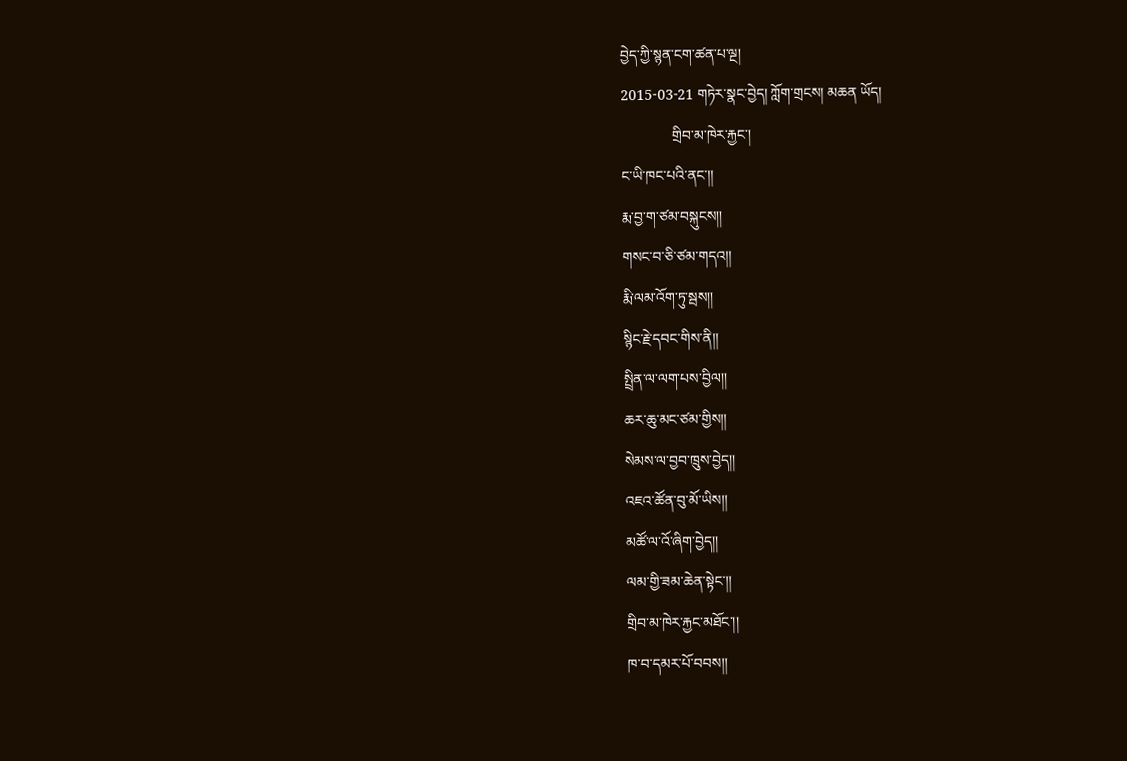བྱེད་ཀྱི་སྙན་ངག་ཚན་པ་ལྔ།
2015-03-21 གཏེར་སྣང་བྱེད། ཀློག་གྲངས། མཆན ཡོད།
              གྲིབ་མ་ཁེར་རྐྱང་།
ང་ཡི་ཁང་པའི་ནང་།།
རྨ་བྱ་ག་ཙམ་བསྐུངས།།
གསང་བ་ཅི་ཙམ་གདའ།།
རྨི་ལམ་འོག་ཏུ་སྦས།།
སྙིང་རྗེ་དབང་གིས་ནི།།
སྤྲིན་ལ་ལག་པས་བྱིལ།།
ཆར་ཆུ་མང་ཙམ་གྱིས།།
སེམས་ལ་བྱབ་ཁྲུས་བྱེད།།
འཇའ་ཚོན་བུ་མོ་ཡིས།།
མཚོ་ལ་འོ་ཞིག་བྱེད།།
ལམ་གྱི་ཟམ་ཆེན་སྟེང་།།
གྲིབ་མ་ཁེར་རྐྱང་མཐོང་།།
ཁ་བ་དམར་པོ་བབས།།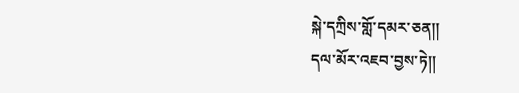སྐེ་དཀྲིས་གློ་དམར་ཅན།།
དལ་མོར་འཇབ་བྱས་ཏེ།།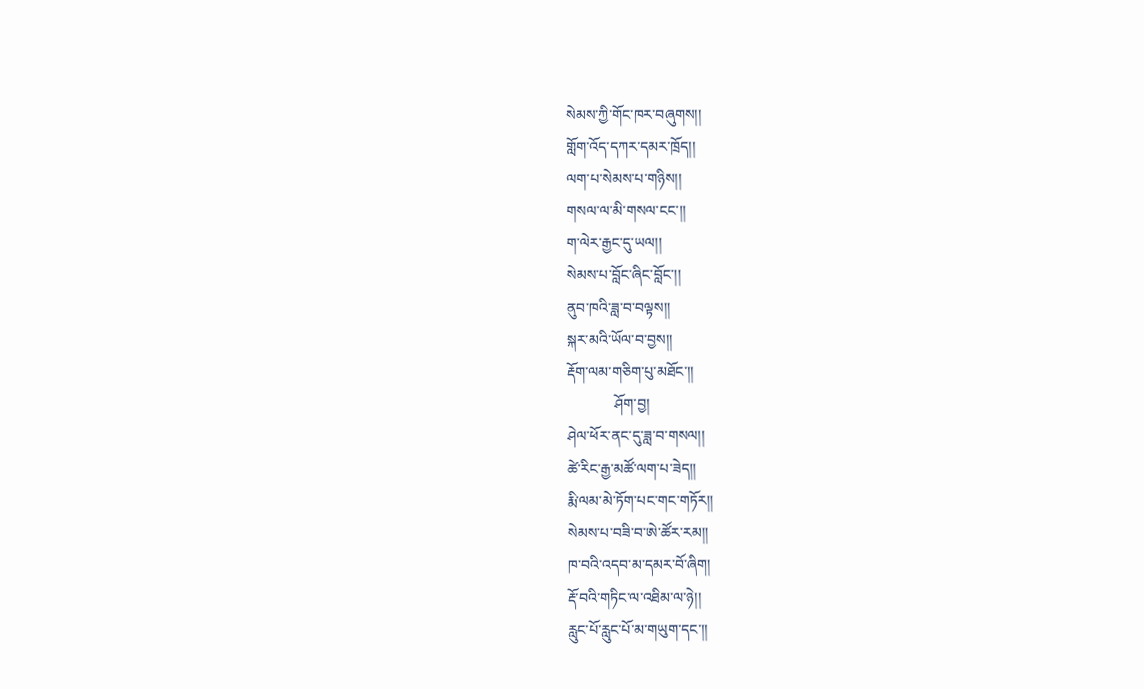སེམས་ཀྱི་གོང་ཁར་བཞུགས།།
གློག་འོད་དཀར་དམར་ཁྲོད།།
ལག་པ་སེམས་པ་གཉིས།།
གསལ་ལ་མི་གསལ་ངང་།།
ག་ལེར་རྒྱང་དུ་ཡལ།།
སེམས་པ་བློང་ཞིང་བློང་།།
ནུབ་ཁའི་ཟླ་བ་བལྟས།།
སྐར་མའི་ཡོལ་བ་བྱས།།
རྡོག་ལམ་གཅིག་པུ་མཐོང་།།
             ཤོག་བྱ།
ཤེལ་ཕོར་ནང་དུ་ཟླ་བ་གསལ།།
ཚེ་རིང་རྒྱ་མཚོ་ལག་པ་ཟེད།།
རྨི་ལམ་མེ་ཏོག་པང་གང་གཏོར།།
སེམས་པ་བཟི་བ་ཨེ་ཚོར་རམ།།
ཁ་བའི་འདབ་མ་དམར་བོ་ཞིག།
རྡོ་བའི་གཏིང་ལ་འཐིམ་ལ་ཉེ།།
རླུང་པོ་རླུང་པོ་མ་གཡུག་དང་།།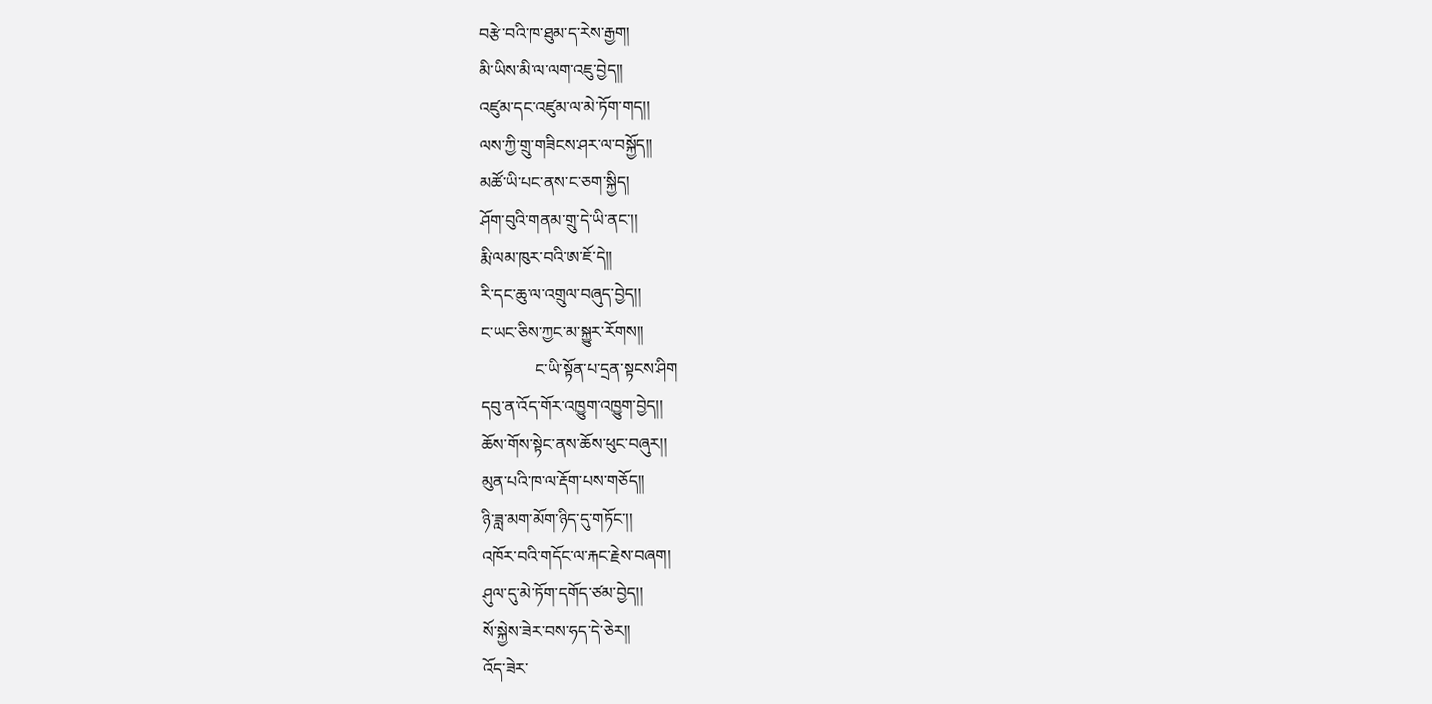བརྩེ་བའི་ཁ་ཐུམ་ད་རེས་རྒྱག།
མི་ཡིས་མི་ལ་ལག་འཇུ་བྱེད།།
འཛུམ་དང་འཛུམ་ལ་མེ་ཏོག་གད།།
ལས་ཀྱི་གྲུ་གཟིངས་ཤར་ལ་བསྐྱོད།།
མཚོ་ཡི་པང་ནས་ང་ཅག་སྐྱིད།
ཤོག་བུའི་གནམ་གྲུ་དེ་ཡི་ནང་།།
རྨི་ལམ་ཁུར་བའི་ཨ་ཇོ་དེ།།
རི་དང་ཆུ་ལ་འགྲུལ་བཞུད་བྱེད།།
ང་ཡང་ཅིས་ཀྱང་མ་སྐྱུར་རོགས།།
             ང་ཡི་སྟོན་པ་དྲན་སྟངས་ཤིག
དབུ་ན་འོད་གོར་འཁྱུག་འཁྱུག་བྱེད།།
ཆོས་གོས་སྟེང་ནས་ཆོས་ཕུང་བཞུར།།
མུན་པའི་ཁ་ལ་རྡོག་པས་གཅོད།།
ཉི་ཟླ་མག་མོག་ཉིད་དུ་གཏོང་།།
འཁོར་བའི་གདོང་ལ་རྐང་རྗེས་བཞག།
ཤུལ་དུ་མེ་ཏོག་དགོད་ཙམ་བྱེད།།
སོ་སྐྱེས་ཟེར་བས་ཧད་དེ་ཅེར།།
འོད་ཟེར་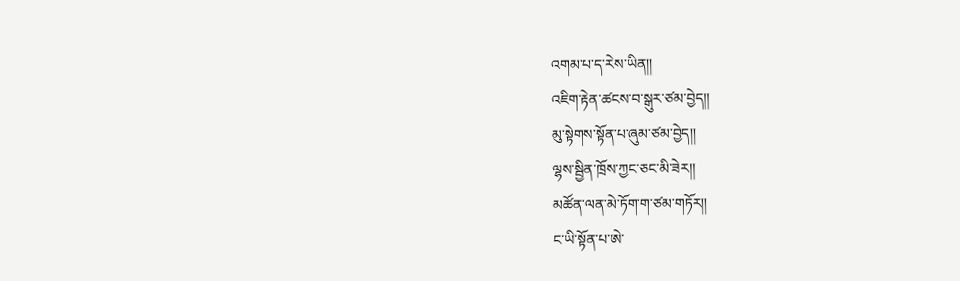འགམ་པ་ད་རེས་ཡིན།།
འཇིག་རྟེན་ཚངས་བ་སྒུར་ཙམ་བྱེད།།
མུ་སྟེགས་སྟོན་པ་ཞུམ་ཙམ་བྱེད།།
ལྷས་སྦྱིན་ཁྲོས་ཀྱང་ཅང་མི་ཟེར།།
མཚོན་ལན་མེ་ཏོག་ག་ཙམ་གཏོར།།
ང་ཡི་སྟོན་པ་ཨེ་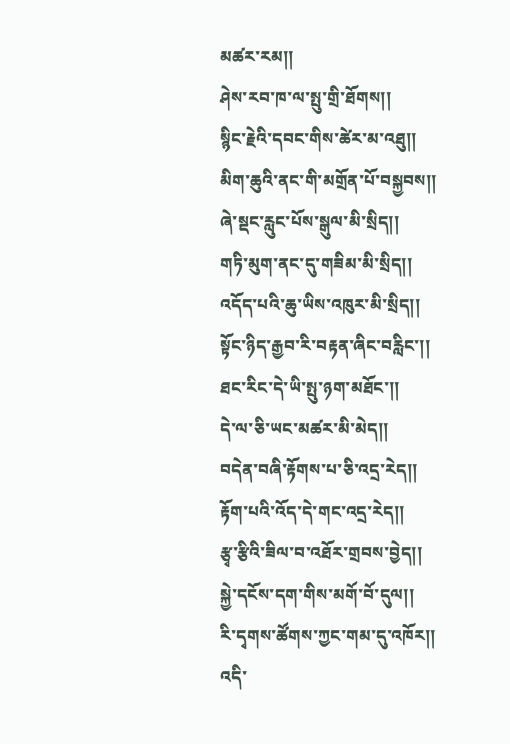མཚར་རམ།།
ཤེས་རབ་ཁ་ལ་སྤུ་གྲི་ཐོགས།།
སྙིང་རྗེའི་དབང་གིས་ཚེར་མ་འཐུ།།
མིག་ཆུའི་ནང་གི་མགྲོན་པོ་བསྐྱབས།།
ཞེ་སྡང་རླུང་པོས་སྒུལ་མི་སྲིད།།
གཏི་མུག་ནང་དུ་གཟིམ་མི་སྲིད།།
འདོད་པའི་ཆུ་ཡིས་འཁུར་མི་སྲིད།།
སྟོང་ཉིད་རྒྱབ་རི་བརྟན་ཞིང་བརླིང་།།
ཐང་རིང་དེ་ཡི་སྤུ་ཉག་མཐོང་།།
དེ་ལ་ཅི་ཡང་མཚར་མི་མེད།།
བདེན་བཞི་རྟོགས་པ་ཅི་འདྲ་རེད།།
རྟོག་པའི་འོད་དེ་གང་འདྲ་རེད།།
རྩྭ་རྩིའི་ཟིལ་བ་འཐོར་གྲབས་བྱེད།།
སྐྱེ་དངོས་དག་གིས་མགོ་བོ་དུལ།།
རི་དྭགས་ཚོགས་ཀྱང་གམ་དུ་འཁོར།།
འདི་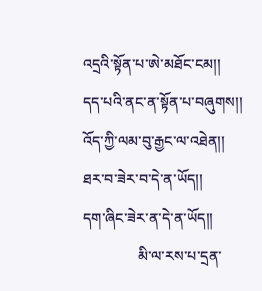འདྲའི་སྟོན་པ་ཨེ་མཐོང་ངམ།།
དད་པའི་ནང་ན་སྟོན་པ་བཞུགས།།
འོད་ཀྱི་ལམ་བུ་རྒྱང་ལ་འཐེན།།
ཐར་བ་ཟེར་བ་དེ་ན་ཡོད།།
དག་ཞིང་ཟེར་ན་དེ་ན་ཡོད།།
               མི་ལ་རས་པ་དྲན་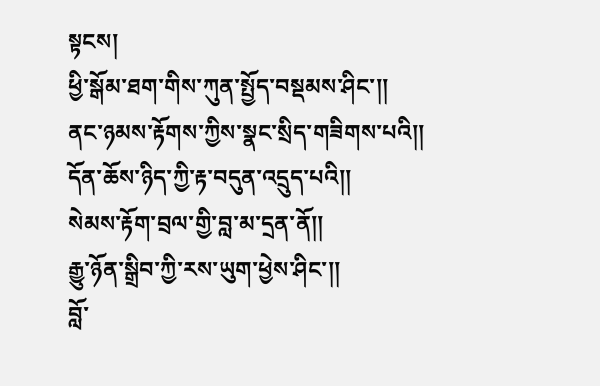སྟངས།
ཕྱི་སྒོམ་ཐག་གིས་ཀུན་སྤྱོད་བསྡམས་ཤིང་།།
ནང་ཉམས་རྟོགས་ཀྱིས་སྣང་སྲིད་གཟིགས་པའི།།
དོན་ཆོས་ཉིད་ཀྱི་རྟ་བདུན་འདྲུད་པའི།།
སེམས་རྟོག་བྲལ་གྱི་བླ་མ་དྲན་ནོ།།
རྒྱུ་ཉོན་སྒྲིབ་ཀྱི་རས་ཡུག་ཕྱེས་ཤིང་།།
བློ་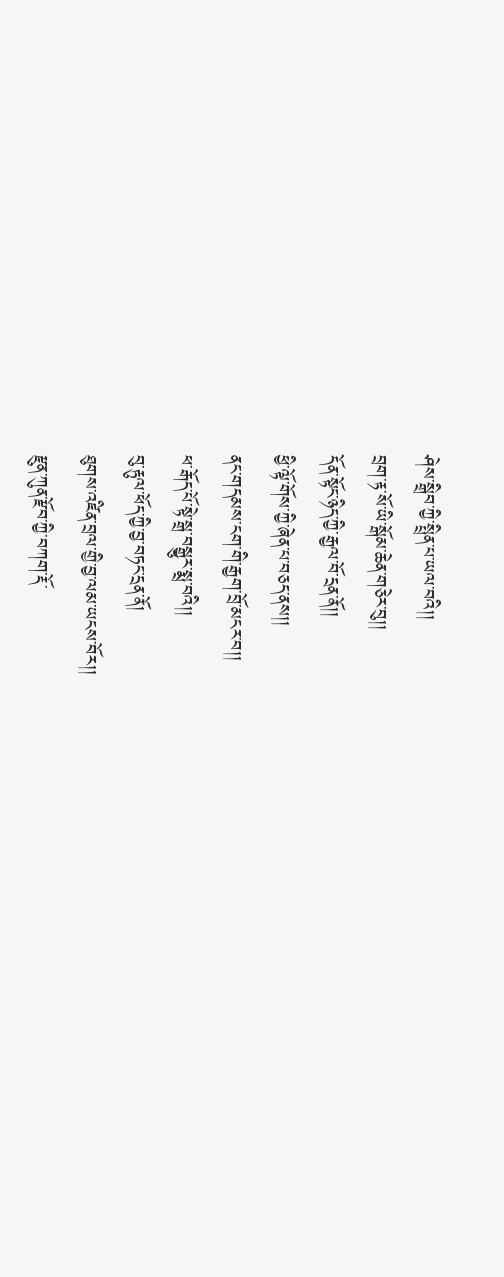ཤེས་སྒྲིབ་ཀྱི་སྤྲིན་པ་ཡལ་བའི།།
བྲག་རྟ་སོ་ཡི་སྒོམ་ཆེན་གཅེར་བུ།།
དོན་སྟོང་ཉིད་ཀྱི་རྒྱལ་བོ་དྲན་ནོ།།
ཕྱི་ལྟོ་གོས་ཀྱི་ཞེན་པ་བཅད་ནས།།
ནང་གདམས་ངག་གི་རྒྱག་བྲོ་མངར་བ།།
ཕ་རྒོད་པོ་སྟེ་སྒྲ་བསྒྱུར་སྨྲ་བའི།།
བུ་རྟུལ་ཕོད་ཀྱི་བྱ་བཏང་དྲན་ནོ།
ཐུགས་འཛིན་བྲལ་གྱི་བྱ་ལམ་ཡངས་བོར།།
རྫུན་ཀུན་རྫོབ་ཀྱི་བཀག་རྡོ་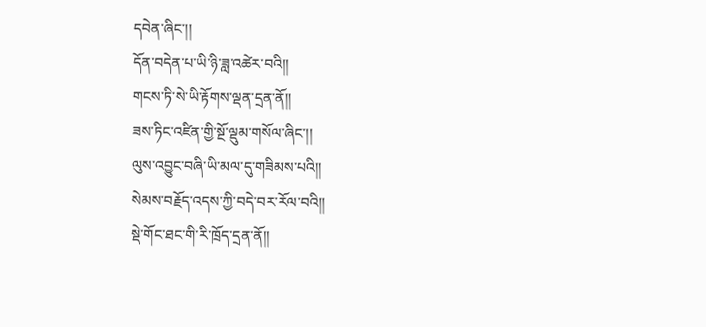དབེན་ཞིང་།།
དོན་བདེན་པ་ཡི་ཉི་ཟླ་འཚེར་བའི།།
གངས་ཏི་སེ་ཡི་རྟོགས་ལྡན་དྲན་ནོ།།
ཟས་ཏིང་འཛིན་གྱི་སྔོ་ལྡུམ་གསོལ་ཞིང་།།
ལུས་འབྱུང་བཞི་ཡི་མལ་དུ་གཟིམས་པའི།།
སེམས་བརྗོད་འདས་ཀྱི་བདེ་བར་རོལ་བའི།།
སྡེ་གོང་ཐང་གི་རི་ཁྲོད་དྲན་ནོ།།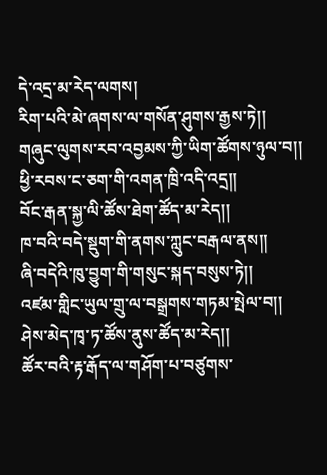དེ་འདྲ་མ་རེད་ལགས།
རིག་པའི་མེ་ཞགས་ལ་གསོན་ཤུགས་རྒྱས་ཏེ།།
གཞུང་ལུགས་རབ་འབྱམས་ཀྱི་ཡིག་ཚོགས་ཉུལ་བ།།
ཕྱི་རབས་ང་ཅག་གི་འགན་ཁྲི་འདི་འདྲ།།
བོང་རྒན་སྐྱ་ལི་ཚོས་ཐེག་ཚོད་མ་རེད།།
ཁ་བའི་བདེ་སྡུག་གི་ནགས་ཀླུང་བརྒལ་ནས།།
ཞི་བདེའི་ཁུ་བྱུག་གི་གསུང་སྐད་བསུས་ཏེ།།
འཛམ་གླིང་ཡུལ་གྲུ་ལ་བསྒྲགས་གཏམ་སྤེལ་བ།།
ཤེས་མེད་ཁྭ་ཏ་ཚོས་ནུས་ཚོད་མ་རེད།།
ཚོར་བའི་རྟ་རྒོད་ལ་གཤོག་པ་བཙུགས་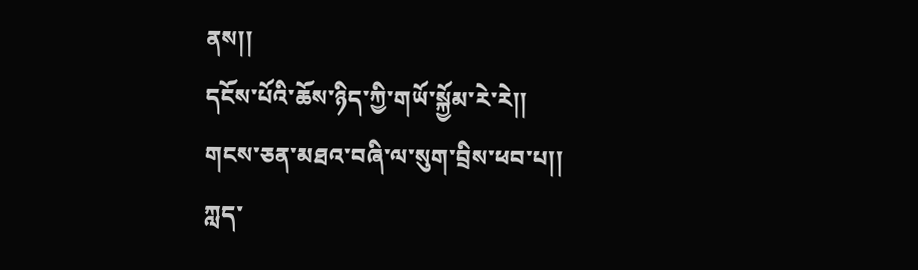ནས།།
དངོས་པོའི་ཆོས་ཉིད་ཀྱི་གཡོ་སྐྱོམ་རེ་རེ།།
གངས་ཅན་མཐའ་བཞི་ལ་སུག་བྲིས་ཕབ་པ།།
ཀླད་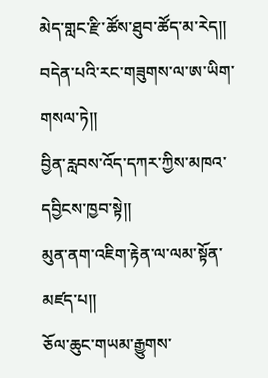མེད་གླང་རྫི་ཚོས་ཐུབ་ཚོད་མ་རེད།།
བདེན་པའི་རང་གཟུགས་ལ་ཨ་ཡིག་གསལ་ཏེ།།
བྱིན་རླབས་འོད་དཀར་ཀྱིས་མཁའ་དབྱིངས་ཁྱབ་སྟེ།།
མུན་ནག་འཇིག་རྟེན་ལ་ལམ་སྟོན་མཛད་པ།།
ཅོལ་ཆུང་གཡམ་རྒྱུགས་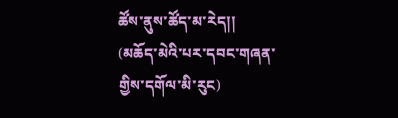ཚོས་ནུས་ཚོད་མ་རེད།།
(མཆོད་མེའི་པར་དབང་གཞན་གྱིས་དགོལ་མི་རུང)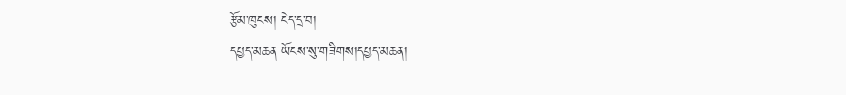རྩོམ་ཁུངས། ངེད་དྲ་བ།
དཔྱད་མཆན ཡོངས་སུ་གཟིགས།དཔྱད་མཆན།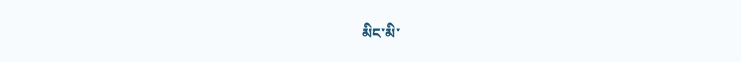མིང་མི་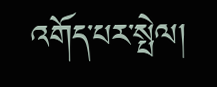འགོད་པར་སྤེལ།